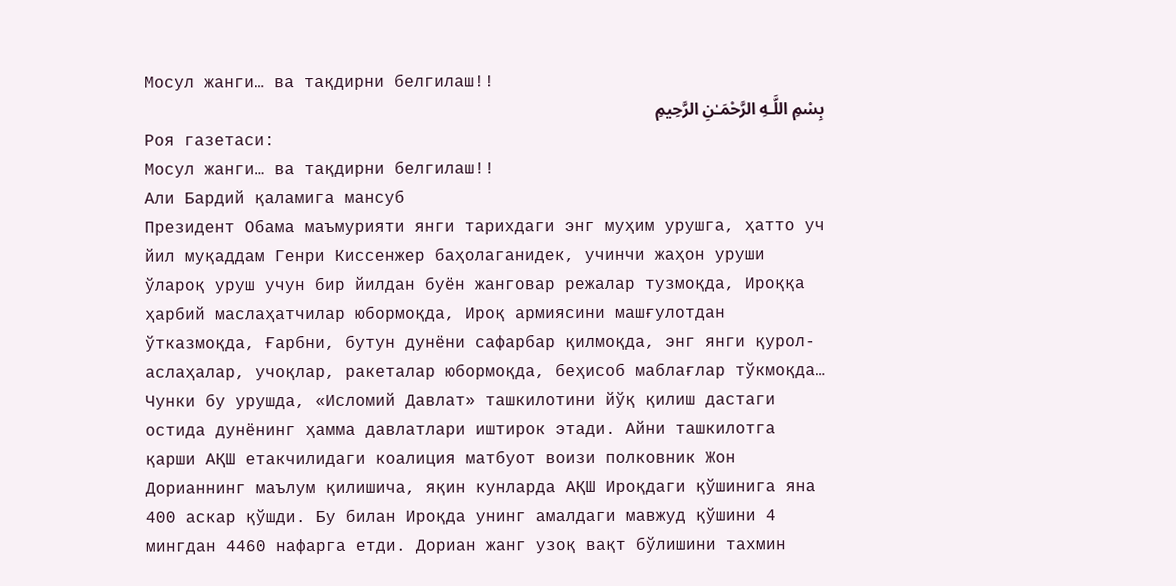Мосул жанги… ва тақдирни белгилаш!!
بِسْمِ اللَّـهِ الرَّحْمَـٰنِ الرَّحِيمِ
Роя газетаси:
Мосул жанги… ва тақдирни белгилаш!!
Али Бардий қаламига мансуб
Президент Обама маъмурияти янги тарихдаги энг муҳим урушга, ҳатто уч йил муқаддам Генри Кисcенжер баҳолаганидек, учинчи жаҳон уруши ўлароқ уруш учун бир йилдан буён жанговар режалар тузмоқда, Ироққа ҳарбий маслаҳатчилар юбормоқда, Ироқ армиясини машғулотдан ўтказмоқда, Ғарбни, бутун дунёни сафарбар қилмоқда, энг янги қурол-аслаҳалар, учоқлар, ракеталар юбормоқда, беҳисоб маблағлар тўкмоқда… Чунки бу урушда, «Исломий Давлат» ташкилотини йўқ қилиш дастаги остида дунёнинг ҳамма давлатлари иштирок этади. Айни ташкилотга қарши АҚШ етакчилидаги коалиция матбуот воизи полковник Жон Дорианнинг маълум қилишича, яқин кунларда АҚШ Ироқдаги қўшинига яна 400 аскар қўшди. Бу билан Ироқда унинг амалдаги мавжуд қўшини 4 мингдан 4460 нафарга етди. Дориан жанг узоқ вақт бўлишини тахмин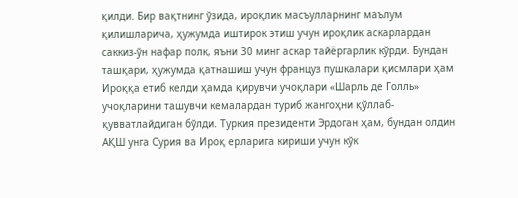қилди. Бир вақтнинг ўзида, ироқлик масъулларнинг маълум қилишларича, ҳужумда иштирок этиш учун ироқлик аскарлардан саккиз-ўн нафар полк, яъни 30 минг аскар тайёргарлик кўрди. Бундан ташқари, ҳужумда қатнашиш учун француз пушкалари қисмлари ҳам Ироққа етиб келди ҳамда қирувчи учоқлари «Шарль де Голль» учоқларини ташувчи кемалардан туриб жангоҳни қўллаб-қувватлайдиган бўлди. Туркия президенти Эрдоган ҳам, бундан олдин АҚШ унга Сурия ва Ироқ ерларига кириши учун кўк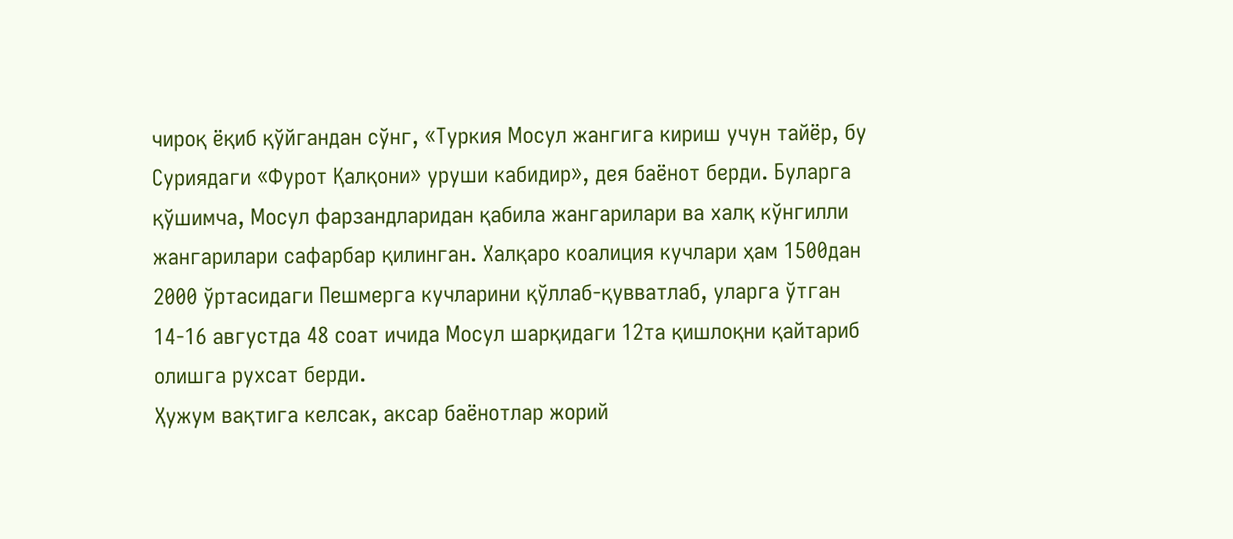чироқ ёқиб қўйгандан сўнг, «Туркия Мосул жангига кириш учун тайёр, бу Суриядаги «Фурот Қалқони» уруши кабидир», дея баёнот берди. Буларга қўшимча, Мосул фарзандларидан қабила жангарилари ва халқ кўнгилли жангарилари сафарбар қилинган. Халқаро коалиция кучлари ҳам 1500дан 2000 ўртасидаги Пешмерга кучларини қўллаб-қувватлаб, уларга ўтган 14-16 августда 48 соат ичида Мосул шарқидаги 12та қишлоқни қайтариб олишга рухсат берди.
Ҳужум вақтига келсак, аксар баёнотлар жорий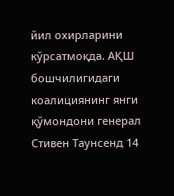йил охирларини кўрсатмоқда. АҚШ бошчилигидаги коалициянинг янги қўмондони генерал Стивен Таунсенд 14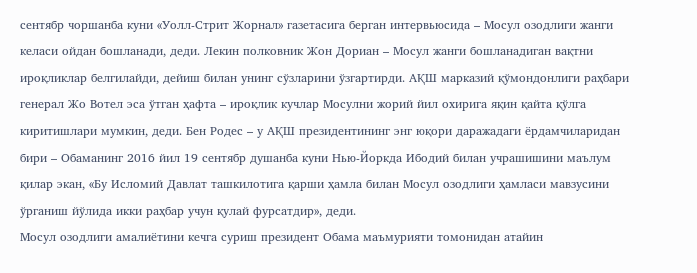сентябр чоршанба куни «Уолл-Стрит Жорнал» газетасига берган интервьюсида – Мосул озодлиги жанги келаси ойдан бошланади, деди. Лекин полковник Жон Дориан – Мосул жанги бошланадиган вақтни ироқликлар белгилайди, дейиш билан унинг сўзларини ўзгартирди. АҚШ марказий қўмондонлиги раҳбари генерал Жо Вотел эса ўтган ҳафта – ироқлик кучлар Мосулни жорий йил охирига яқин қайта қўлга киритишлари мумкин, деди. Бен Родес – у АҚШ президентининг энг юқори даражадаги ёрдамчиларидан бири – Обаманинг 2016 йил 19 сентябр душанба куни Нью-Йоркда Ибодий билан учрашишини маълум қилар экан, «Бу Исломий Давлат ташкилотига қарши ҳамла билан Мосул озодлиги ҳамласи мавзусини ўрганиш йўлида икки раҳбар учун қулай фурсатдир», деди.
Мосул озодлиги амалиётини кечга суриш президент Обама маъмурияти томонидан атайин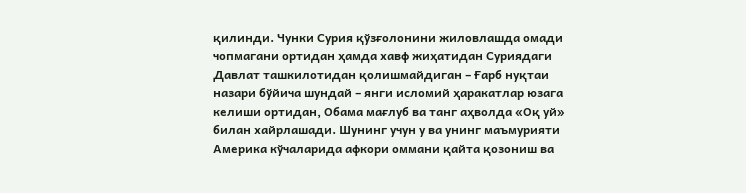қилинди. Чунки Сурия қўзғолонини жиловлашда омади чопмагани ортидан ҳамда хавф жиҳатидан Суриядаги Давлат ташкилотидан қолишмайдиган – Ғарб нуқтаи назари бўйича шундай – янги исломий ҳаракатлар юзага келиши ортидан, Обама мағлуб ва танг аҳволда «Оқ уй» билан хайрлашади. Шунинг учун у ва унинг маъмурияти Америка кўчаларида афкори оммани қайта қозониш ва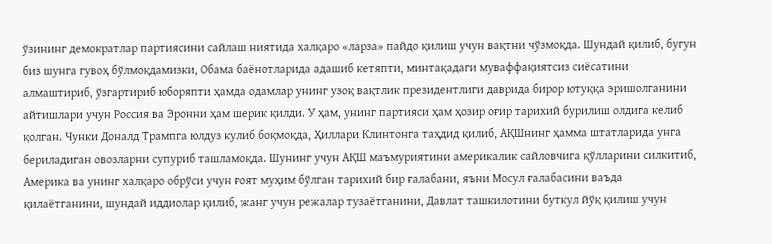ўзининг демократлар партиясини сайлаш ниятида халқаро «ларза» пайдо қилиш учун вақтни чўзмоқда. Шундай қилиб, бугун биз шунга гувоҳ бўлмоқдамизки, Обама баёнотларида адашиб кетяпти, минтақадаги муваффақиятсиз сиёсатини алмаштириб, ўзгартириб юборяпти ҳамда одамлар унинг узоқ вақтлик президентлиги даврида бирор ютуққа эришолганини айтишлари учун Россия ва Эронни ҳам шерик қилди. У ҳам, унинг партияси ҳам ҳозир оғир тарихий бурилиш олдига келиб қолган. Чунки Доналд Трампга юлдуз кулиб боқмоқда, Ҳиллари Клинтонга таҳдид қилиб, АҚШнинг ҳамма штатларида унга бериладиган овозларни супуриб ташламоқда. Шунинг учун АҚШ маъмуриятини америкалик сайловчига қўлларини силкитиб, Америка ва унинг халқаро обрўси учун ғоят муҳим бўлган тарихий бир ғалабани, яъни Мосул ғалабасини ваъда қилаётганини, шундай иддиолар қилиб, жанг учун режалар тузаётганини, Давлат ташкилотини буткул йўқ қилиш учун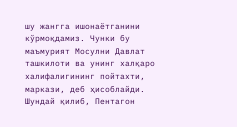шу жангга ишонаётганини кўрмоқдамиз. Чунки бу маъмурият Мосулни Давлат ташкилоти ва унинг халқаро халифалигининг пойтахти, маркази, деб ҳисоблайди.
Шундай қилиб, Пентагон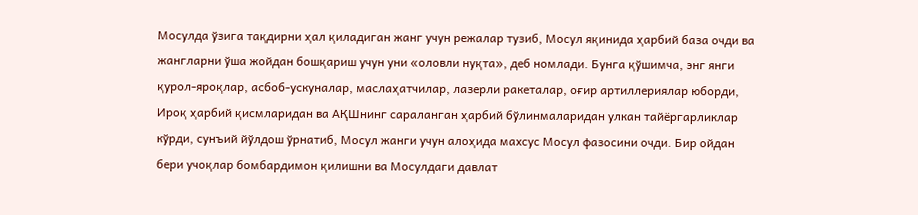Мосулда ўзига тақдирни ҳал қиладиган жанг учун режалар тузиб, Мосул яқинида ҳарбий база очди ва жангларни ўша жойдан бошқариш учун уни «оловли нуқта», деб номлади. Бунга қўшимча, энг янги қурол-яроқлар, асбоб-ускуналар, маслаҳатчилар, лазерли ракеталар, оғир артиллериялар юборди, Ироқ ҳарбий қисмларидан ва АҚШнинг сараланган ҳарбий бўлинмаларидан улкан тайёргарликлар кўрди, сунъий йўлдош ўрнатиб, Мосул жанги учун алоҳида махсус Мосул фазосини очди. Бир ойдан бери учоқлар бомбардимон қилишни ва Мосулдаги давлат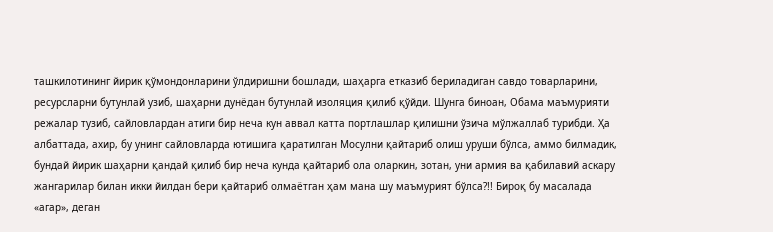ташкилотининг йирик қўмондонларини ўлдиришни бошлади, шаҳарга етказиб бериладиган савдо товарларини, ресурсларни бутунлай узиб, шаҳарни дунёдан бутунлай изоляция қилиб қўйди. Шунга биноан, Обама маъмурияти режалар тузиб, сайловлардан атиги бир неча кун аввал катта портлашлар қилишни ўзича мўлжаллаб турибди. Ҳа албаттада, ахир, бу унинг сайловларда ютишига қаратилган Мосулни қайтариб олиш уруши бўлса, аммо билмадик, бундай йирик шаҳарни қандай қилиб бир неча кунда қайтариб ола оларкин, зотан, уни армия ва қабилавий аскару жангарилар билан икки йилдан бери қайтариб олмаётган ҳам мана шу маъмурият бўлса?!! Бироқ бу масалада «агар», деган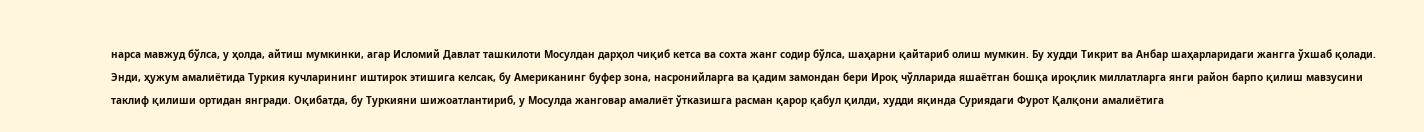нарса мавжуд бўлса, у ҳолда, айтиш мумкинки, агар Исломий Давлат ташкилоти Мосулдан дарҳол чиқиб кетса ва сохта жанг содир бўлса, шаҳарни қайтариб олиш мумкин. Бу худди Тикрит ва Анбар шаҳарларидаги жангга ўхшаб қолади.
Энди, ҳужум амалиётида Туркия кучларининг иштирок этишига келсак, бу Американинг буфер зона, насронийларга ва қадим замондан бери Ироқ чўлларида яшаётган бошқа ироқлик миллатларга янги район барпо қилиш мавзусини таклиф қилиши ортидан янгради. Оқибатда, бу Туркияни шижоатлантириб, у Мосулда жанговар амалиёт ўтказишга расман қарор қабул қилди, худди яқинда Суриядаги Фурот Қалқони амалиётига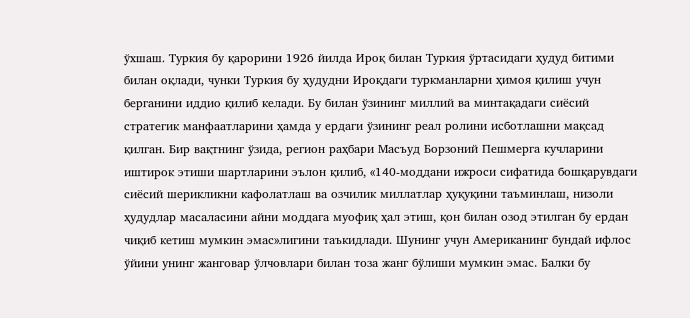ўхшаш. Туркия бу қарорини 1926 йилда Ироқ билан Туркия ўртасидаги ҳудуд битими билан оқлади, чунки Туркия бу ҳудудни Ироқдаги туркманларни ҳимоя қилиш учун берганини иддио қилиб келади. Бу билан ўзининг миллий ва минтақадаги сиёсий стратегик манфаатларини ҳамда у ердаги ўзининг реал ролини исботлашни мақсад қилган. Бир вақтнинг ўзида, регион раҳбари Масъуд Борзоний Пешмерга кучларини иштирок этиши шартларини эълон қилиб, «140-моддани ижроси сифатида бошқарувдаги сиёсий шерикликни кафолатлаш ва озчилик миллатлар ҳуқуқини таъминлаш, низоли ҳудудлар масаласини айни моддага муофиқ ҳал этиш, қон билан озод этилган бу ердан чиқиб кетиш мумкин эмас»лигини таъкидлади. Шунинг учун Американинг бундай ифлос ўйини унинг жанговар ўлчовлари билан тоза жанг бўлиши мумкин эмас. Балки бу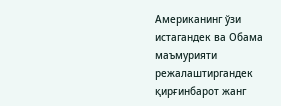Американинг ўзи истагандек ва Обама маъмурияти режалаштиргандек қирғинбарот жанг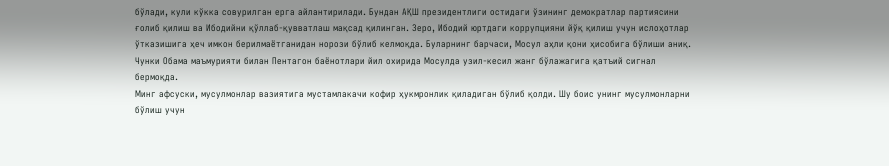бўлади, кули кўкка совурилган ерга айлантирилади. Бундан АҚШ президентлиги остидаги ўзининг демократлар партиясини ғолиб қилиш ва Ибодийни қўллаб-қувватлаш мақсад қилинган. Зеро, Ибодий юртдаги коррупцияни йўқ қилиш учун ислоҳотлар ўтказишига ҳеч имкон берилмаётганидан норози бўлиб келмоқда. Буларнинг барчаси, Мосул аҳли қони ҳисобига бўлиши аниқ. Чунки Обама маъмурияти билан Пентагон баёнотлари йил охирида Мосулда узил-кесил жанг бўлажагига қатъий сигнал бермоқда.
Минг афсуски, мусулмонлар вазиятига мустамлакачи кофир ҳукмронлик қиладиган бўлиб қолди. Шу боис унинг мусулмонларни бўлиш учун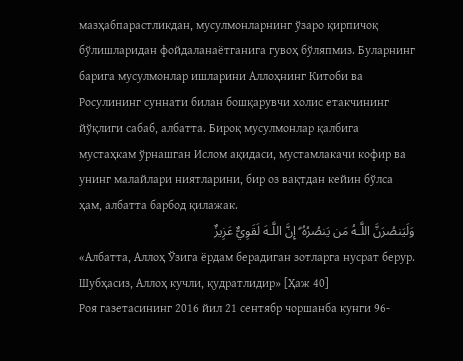мазҳабпарастликдан, мусулмонларнинг ўзаро қирпичоқ бўлишларидан фойдаланаётганига гувоҳ бўляпмиз. Буларнинг барига мусулмонлар ишларини Аллоҳнинг Китоби ва Росулининг суннати билан бошқарувчи холис етакчининг йўқлиги сабаб, албатта. Бироқ мусулмонлар қалбига мустаҳкам ўрнашган Ислом ақидаси, мустамлакачи кофир ва унинг малайлари ниятларини, бир оз вақтдан кейин бўлса ҳам, албатта барбод қилажак.
وَلَيَنصُرَنَّ اللَّـهُ مَن يَنصُرُهُ ۗ إِنَّ اللَّـهَ لَقَوِيٌّ عَزِيزٌ
«Албатта, Аллоҳ Ўзига ёрдам берадиган зотларга нусрат берур. Шубҳасиз, Аллоҳ кучли, қудратлидир» [Ҳаж 40]
Роя газетасининг 2016 йил 21 сентябр чоршанба кунги 96-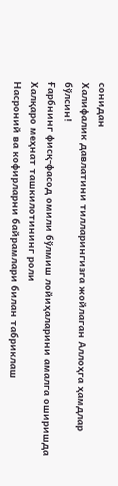сонидан
Халифалик давлатини тилларингизга жойлаган Аллоҳга ҳамдлар бўлсин!
Ғарбнинг фисқ-фасод омили бўлмиш лойиҳаларини амалга оширишда Халқаро меҳнат ташкилотининг роли
Насроний ва кофирларни байрамлари билан табриклаш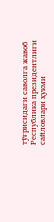тўғрисидаги саволга жавоб
Республика президентлиги сайловлари ҳукми